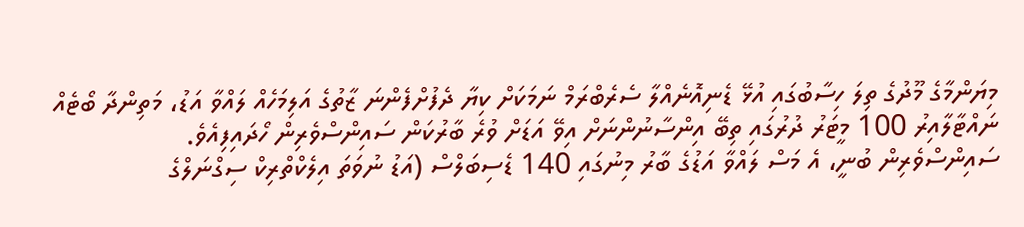މިޔަންމާގެ މޫދުގެ ތިލަ ހިސާބުގައި އުޅޭ ޑެނިއޮނެއްލާ ސެރެބްރަމް ނަމަކަށް ކިޔާ ދެފުށްފެންނަ ޒާތުގެ އަލިމަހެއް ލައްވާ އަޑު، މަތިންދާ ބޯޓެއް ނައްޓާލާއިރު 100 މީޓަރު ދުރުގައި ތިބޭ އިންސާނުންނަށް އިވޭ އަޑަށް ވުރެ ބާރުކަން ސައިންސްވެރިން ހޯދައިފިއެވެ.
ސައިންސްވެރިން ބުނީ، އެ މަސް ލައްވާ އަޑުގެ ބާރު މިނުގައި 140 ޑެސިބަލްސް (އަޑު ނުވަތަ އިލެކްތްރިކް ސިގްނަލްގެ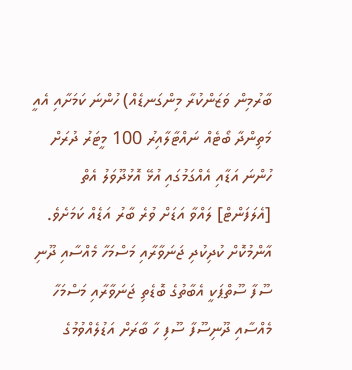ބާރުމިން ވަޒަންކުރާ މިންގަނޑެއް) ހުންނަ ކަމަށާއި އެއީ މަތިންދާ ބޯޓެއް ނައްޓާލާއިރު 100 މީޓަރު ދުރަށް ހުންނަ އަޑާއި އެއްގަމުގައި އުޅޭ އޮޅުދޫވަލު އެތް [އެލަފަންޓް] ލައްވާ އަޑަށް ވުރެ ބާރު އަޑެއް ކަމަށެވެ.
އާންމުކޮށް ކުދިކުދި ޖަނަވާރާއި މަސްމަހާ މެއްސާއި ދޫނި ސޫފާ ސޫތްޕަކީ އެބާތުގެ ބޮޑެތި ޖަނަވާރާއި މަސްމަހާ މެއްސާއި ދޫނިސޫފާ ސޫފި ހާ ބާރަށް އަޑުލެއްވުމުގެ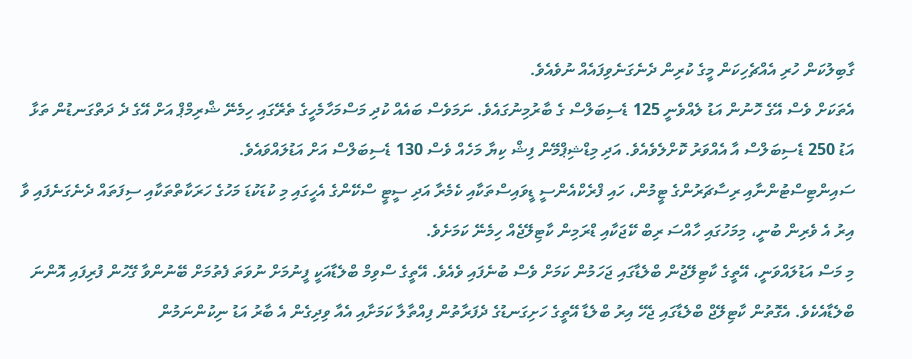ގާބިލުކަން ހުރި އެއްޗެހިކަން މީގެ ކުރިން ދެނެގަނެވިފައެއް ނުވެއެވެ.
އެތަކަށް ވެސް އޭގެ ހޮނުން އަޑު ލެއްވެނީ 125 ޑެސިބަލްސް ގެ ބާރުމިނުގައެވެ. ނަމަވެސް ބައެއް ކުދި މަސްމަހާމެހީގެ ތެރޭގައި ހިމެނޭ ޝްރިމްޕް އަށް އޭގެ ދެ ދަތްގަނޑުން ތަޅާ އަޑު 250 ޑެސިބަލްސް އާ އެއްވަރު ކޮށްލެވެއެވެ. އަދި މިޑްޝިޕްމޭން ފިޝް ކިޔާ މަހެއް ވެސް 130 ޑެސިބަލްސް އަށް އަޑުލައްވައެވެ.
ސައިންޓިސްޓުންނާއި ރިސާޗަރުންގެ ޓީމުން، ހައި ފްރެކްއެންސީ ޑީވައިސްތަކާއި ކެމެރާ އަދި ސީޓީ ސްކޭންގެ އެހީގައި މި ކުޑަކުޑަ މަހުގެ ހަރަކާތްތަކާއި ސިފަތައް ދެނެގަނެފައި ވާ އިރު އެ ވެރިން ބުނީ، މިމަހުގައި ހާއްސަ ރިބް ކޭޖަކާއި ޑްރަމިން ކާޓިލޭޖެއް ހިމެނޭ ކަމަށެވެ.
މި މަސް އަޑުލައްވަނީ، އޭތީގެ ކާޓިލޭޖުން ބްލެޑާގައި ޖަހަމުން ކަމަށް ވެސް ބުނެފައި ވެއެވެ. އޭތީގެ ސްވިމް ބްލެޑާއަކީ ފީނުމަށް ނުވަތަ ފެތުމަށް ބޭނުންވާ ގޭހުން ފުރިފައި އޮންނަ ބްލެޑާއެކެވެ. އެގޮތުން ކާޓިލޭޖް ބްލެޑާގައި ޖެހޭ އިރު ބްލެޑާ އޭތީގެ ހަށިގަނޑުގެ ދެފަރާތުން ފިއްތާލާ ކަމަށާއި އެއާ ވިދިގެން އެ ބާރު އަޑު ނިކުންނަމުން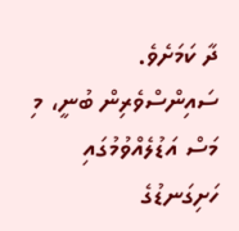ދާ ކަމަށެވެ.
ސައިންސްވެރިން ބުނީ، މި މަސް އަޑުލެއްވުމުގައި ހަށިގަނޑުގެ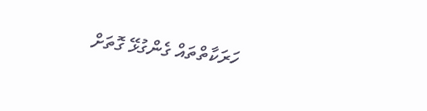ހަރަކާތްތައް ގެންގުޅޭ ގޮތަށް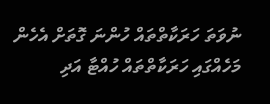ނުވަތަ ހަރަކާތްތައް ހުންނަ ގޮތަށް އެހެން މަހެއްގައި ހަރަކާތްތައް ހުއްޓާ އަދި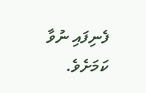ފެނިފައި ނުވާ ކަމަށެވެ.